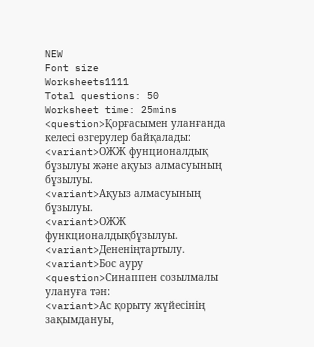NEW
Font size
Worksheets1111
Total questions: 50
Worksheet time: 25mins
<question>Қорғасымен уланғанда келесі өзгерулер байқалады:
<variant>ОЖЖ фунционалдық бұзылуы және ақуыз алмасуының бұзылуы.
<variant>Ақуыз алмасуының бұзылуы.
<variant>ОЖЖ функционалдықбұзылуы.
<variant>Дененіңтартылу.
<variant>Бос ауру
<question>Синаппен созылмалы улануға тән:
<variant>Ас қорыту жүйесінің зақымдануы,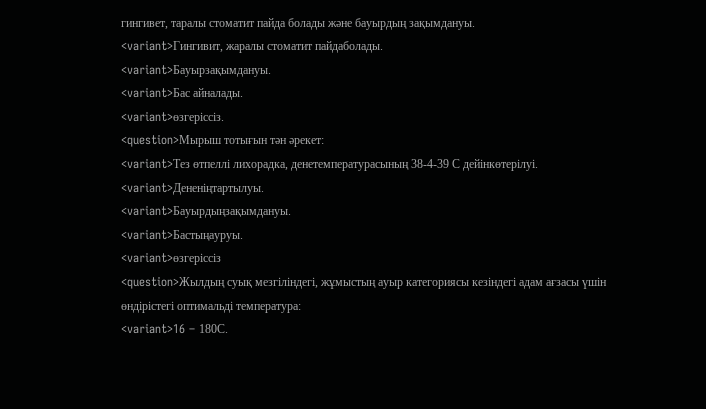гингивет, таралы стоматит пайда болады және бауырдың зақымдануы.
<variant>Гингивит, жаралы стоматит пайдаболады.
<variant>Бауырзақымдануы.
<variant>Бас айналады.
<variant>өзгеріссіз.
<question>Мырыш тотығын тән әрекет:
<variant>Тез өтпеллі лихорадка, денетемпературасының 38-4-39 С дейінкөтерілуі.
<variant>Дененіңтартылуы.
<variant>Бауырдыңзақымдануы.
<variant>Бастыңауруы.
<variant>өзгеріссіз
<question>Жылдың суық мезгіліндегі, жұмыстың ауыр категориясы кезіндегі адам ағзасы үшін өндірістегі оптимальді температура:
<variant>16 – 180С.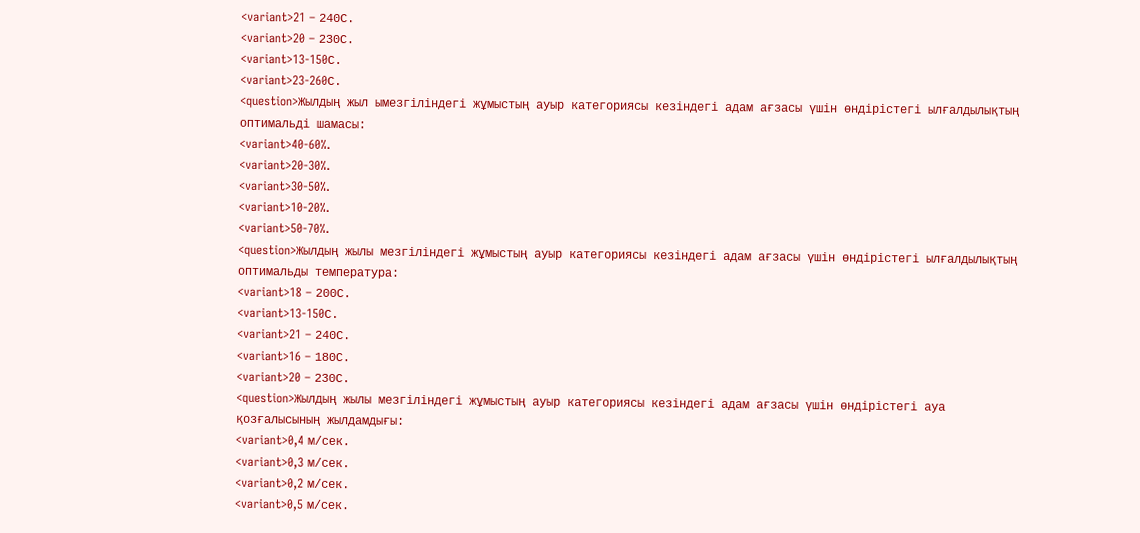<variant>21 – 240С.
<variant>20 – 230С.
<variant>13-150С.
<variant>23-260С.
<question>Жылдың жыл ымезгіліндегі жұмыстың ауыр категориясы кезіндегі адам ағзасы үшін өндірістегі ылғалдылықтың оптимальді шамасы:
<variant>40-60%.
<variant>20-30%.
<variant>30-50%.
<variant>10-20%.
<variant>50-70%.
<question>Жылдың жылы мезгіліндегі жұмыстың ауыр категориясы кезіндегі адам ағзасы үшін өндірістегі ылғалдылықтың оптимальды температура:
<variant>18 – 200С.
<variant>13-150С.
<variant>21 – 240С.
<variant>16 – 180С.
<variant>20 – 230С.
<question>Жылдың жылы мезгіліндегі жұмыстың ауыр категориясы кезіндегі адам ағзасы үшін өндірістегі ауа қозғалысының жылдамдығы:
<variant>0,4 м/сек.
<variant>0,3 м/сек.
<variant>0,2 м/сек.
<variant>0,5 м/сек.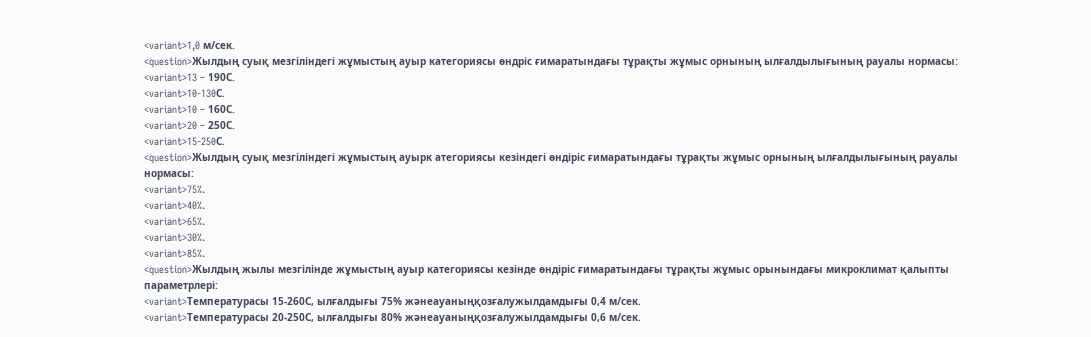<variant>1,0 м/сек.
<question>Жылдың суық мезгіліндегі жұмыстың ауыр категориясы өндріс ғимаратындағы тұрақты жұмыс орнының ылғалдылығының рауалы нормасы:
<variant>13 – 190С.
<variant>10-130С.
<variant>10 – 160С.
<variant>20 – 250С.
<variant>15-250С.
<question>Жылдың суық мезгіліндегі жұмыстың ауырк атегориясы кезіндегі өндіріс ғимаратындағы тұрақты жұмыс орнының ылғалдылығының рауалы нормасы:
<variant>75%.
<variant>40%.
<variant>65%.
<variant>30%.
<variant>85%.
<question>Жылдың жылы мезгілінде жұмыстың ауыр категориясы кезінде өндіріс ғимаратындағы тұрақты жұмыс орынындағы микроклимат қалыпты параметрлері:
<variant>Температурасы 15-260С, ылғалдығы 75% жәнеауаныңқозғалужылдамдығы 0,4 м/сек.
<variant>Температурасы 20-250С, ылғалдығы 80% жәнеауаныңқозғалужылдамдығы 0,6 м/сек.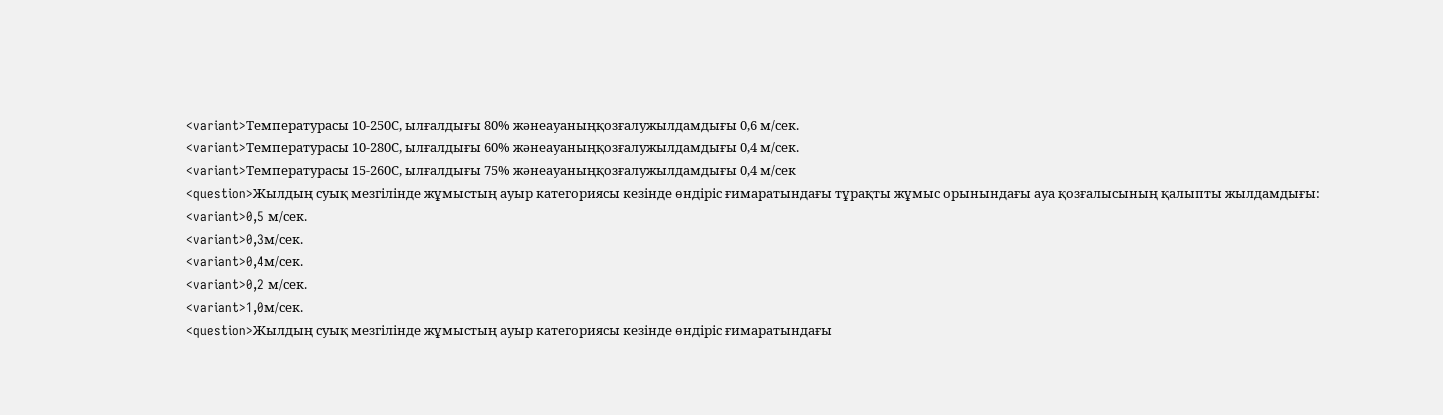<variant>Температурасы 10-250С, ылғалдығы 80% жәнеауаныңқозғалужылдамдығы 0,6 м/сек.
<variant>Температурасы 10-280С, ылғалдығы 60% жәнеауаныңқозғалужылдамдығы 0,4 м/сек.
<variant>Температурасы 15-260С, ылғалдығы 75% жәнеауаныңқозғалужылдамдығы 0,4 м/сек
<question>Жылдың суық мезгілінде жұмыстың ауыр категориясы кезінде өндіріс ғимаратындағы тұрақты жұмыс орынындағы ауа қозғалысының қалыпты жылдамдығы:
<variant>0,5 м/сек.
<variant>0,3м/сек.
<variant>0,4м/сек.
<variant>0,2 м/сек.
<variant>1,0м/сек.
<question>Жылдың суық мезгілінде жұмыстың ауыр категориясы кезінде өндіріс ғимаратындағы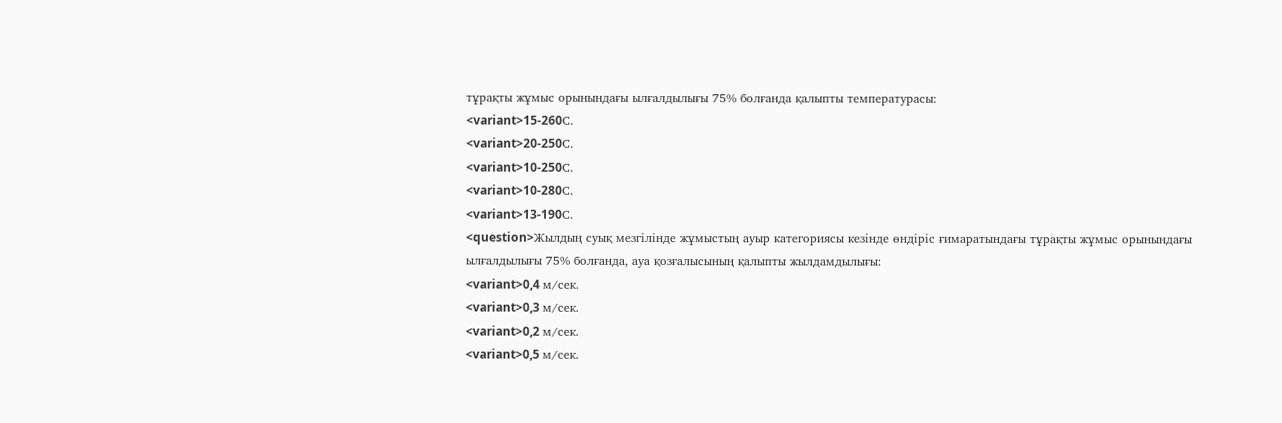тұрақты жұмыс орынындағы ылғалдылығы 75% болғанда қалыпты температурасы:
<variant>15-260С.
<variant>20-250С.
<variant>10-250С.
<variant>10-280С.
<variant>13-190С.
<question>Жылдың суық мезгілінде жұмыстың ауыр категориясы кезінде өндіріс ғимаратындағы тұрақты жұмыс орынындағы ылғалдылығы 75% болғанда, ауа қозғалысының қалыпты жылдамдылығы:
<variant>0,4 м/сек.
<variant>0,3 м/сек.
<variant>0,2 м/сек.
<variant>0,5 м/сек.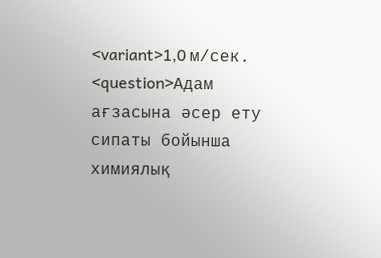<variant>1,0 м/сек.
<question>Адам ағзасына әсер ету сипаты бойынша химиялық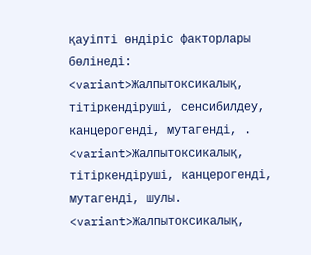қауіпті өндіріс факторлары бөлінеді:
<variant>Жалпытоксикалық, тітіркендіруші, сенсибилдеу, канцерогенді, мутагенді, .
<variant>Жалпытоксикалық, тітіркендіруші, канцерогенді, мутагенді, шулы.
<variant>Жалпытоксикалық,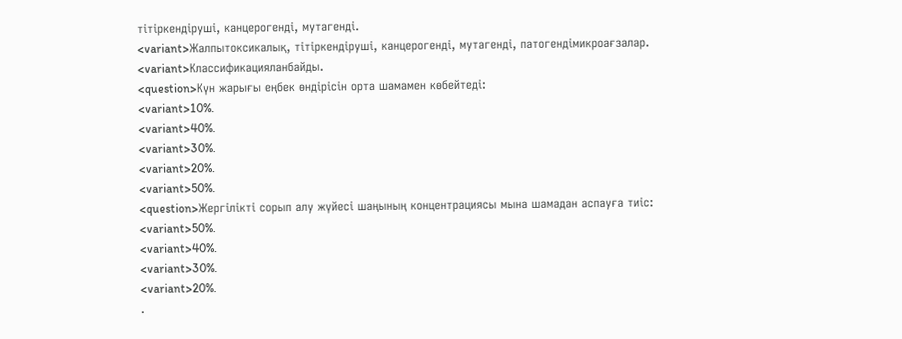тітіркендіруші, канцерогенді, мутагенді.
<variant>Жалпытоксикалық, тітіркендіруші, канцерогенді, мутагенді, патогендімикроағзалар.
<variant>Классификацияланбайды.
<question>Күн жарығы еңбек өндірісін орта шамамен көбейтеді:
<variant>10%.
<variant>40%.
<variant>30%.
<variant>20%.
<variant>50%.
<question>Жергілікті сорып алу жүйесі шаңының концентрациясы мына шамадан аспауға тиіс:
<variant>50%.
<variant>40%.
<variant>30%.
<variant>20%.
.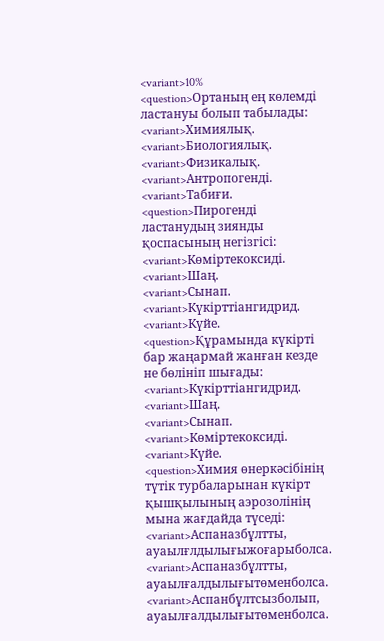<variant>10%
<question>Ортаның ең көлемді ластануы болып табылады:
<variant>Химиялық.
<variant>Биологиялық.
<variant>Физикалық.
<variant>Антропогенді.
<variant>Табиғи.
<question>Пирогенді ластанудың зиянды қоспасының негізгісі:
<variant>Көміртекоксиді.
<variant>Шаң.
<variant>Сынап.
<variant>Күкірттіангидрид.
<variant>Күйе.
<question>Құрамында күкірті бар жаңармай жанған кезде не бөлініп шығады:
<variant>Күкірттіангидрид.
<variant>Шаң.
<variant>Сынап.
<variant>Көміртекоксиді.
<variant>Күйе.
<question>Химия өнеркәсібінің түтік турбаларынан күкірт қышқылының аэрозолінің мына жағдайда түседі:
<variant>Аспаназбұлтты, ауаылғлдылығыжоғарыболса.
<variant>Аспаназбұлтты, ауаылғалдылығытөменболса.
<variant>Аспанбұлтсызболып, ауаылғалдылығытөменболса.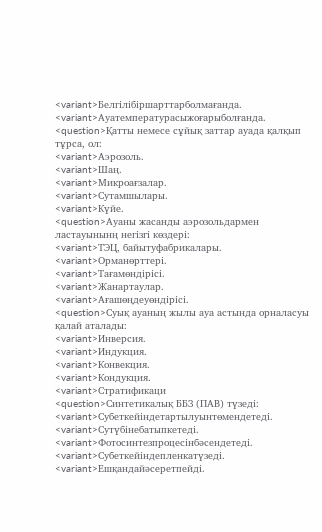<variant>Белгілібіршарттарболмағанда.
<variant>Ауатемпературасыжоғарыболғанда.
<question>Қатты немесе сұйық заттар ауада қалқып тұрса, ол:
<variant>Аэрозоль.
<variant>Шаң.
<variant>Микроағзалар.
<variant>Сутамшылары.
<variant>Күйе.
<question>Ауаны жасанды аэрозольдармен ластауынынң негізгі көздері:
<variant>ТЭЦ, байытуфабрикалары.
<variant>Орманөрттері.
<variant>Тағамөндірісі.
<variant>Жанартаулар.
<variant>Ағашөңдеуөндірісі.
<question>Суық ауаның жылы ауа астында орналасуы қалай аталады:
<variant>Инверсия.
<variant>Индукция.
<variant>Конвекция.
<variant>Кондукция.
<variant>Стратификаци
<question>Синтетикалық ББЗ (ПАВ) түзеді:
<variant>Субеткейіндетартылуынтөмендетеді.
<variant>Сутүбінебатыпкетеді.
<variant>Фотосинтезпроцесінбәсендетеді.
<variant>Субеткейіндепленкатүзеді.
<variant>Ешқандайәсеретпейді.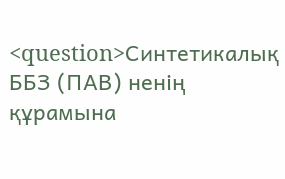<question>Синтетикалық ББЗ (ПАВ) ненің құрамына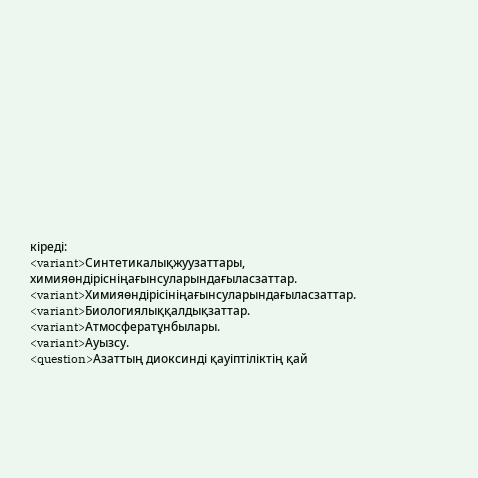кіреді:
<variant>Синтетикалықжуузаттары, химияөндірісніңағынсуларындағыласзаттар.
<variant>Химияөндірісініңағынсуларындағыласзаттар.
<variant>Биологиялыққалдықзаттар.
<variant>Атмосфератұнбылары.
<variant>Ауызсу.
<question>Азаттың диоксинді қауіптіліктің қай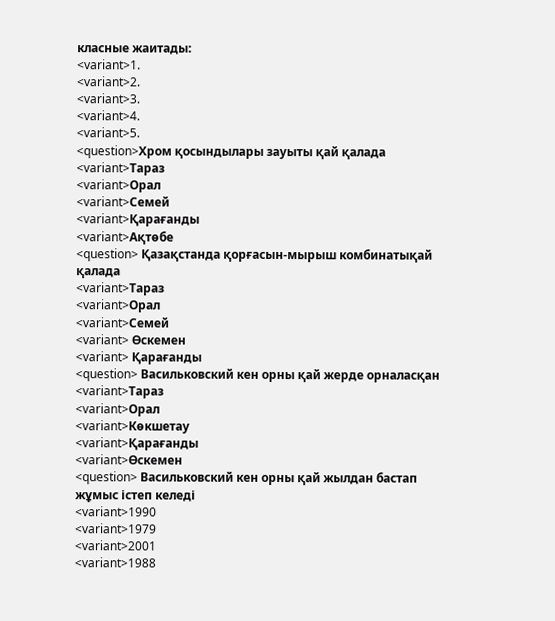класные жаитады:
<variant>1.
<variant>2.
<variant>3.
<variant>4.
<variant>5.
<question>Хром қосындылары зауыты қай қалада
<variant>Тараз
<variant>Орал
<variant>Семей
<variant>Қарағанды
<variant>Ақтөбе
<question> Қазақстанда қорғасын-мырыш комбинатықай қалада
<variant>Тараз
<variant>Орал
<variant>Семей
<variant> Өскемен
<variant> Қарағанды
<question> Васильковский кен орны қай жерде орналасқан
<variant>Тараз
<variant>Орал
<variant>Көкшетау
<variant>Қарағанды
<variant>Өскемен
<question> Васильковский кен орны қай жылдан бастап жұмыс істеп келеді
<variant>1990
<variant>1979
<variant>2001
<variant>1988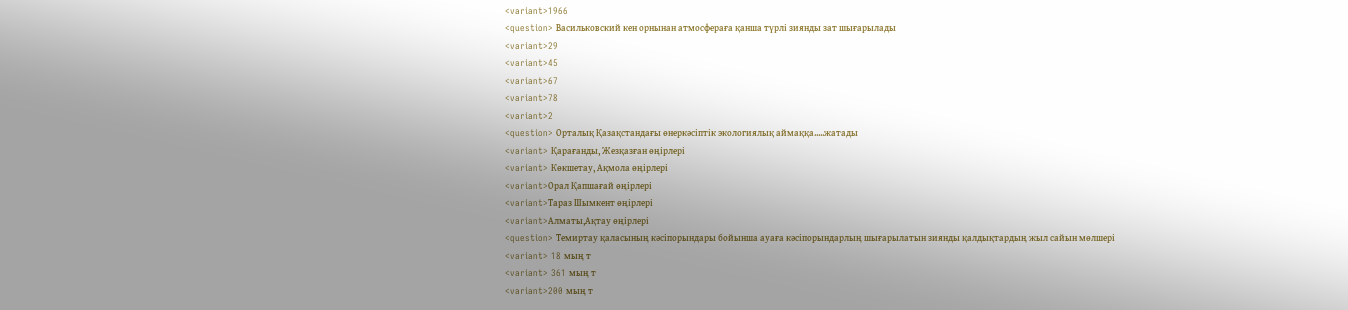<variant>1966
<question> Васильковский кен орнынан атмосфераға қанша түрлі зиянды зат шығарылады
<variant>29
<variant>45
<variant>67
<variant>78
<variant>2
<question> Орталық Қазақстандағы өнеркәсіптік экологиялық аймаққа.....жатады
<variant> Қарағанды, Жезқазған өңірлері
<variant> Көкшетау, Ақмола өңірлері
<variant>Орал Қапшағай өңірлері
<variant>Тараз Шымкент өңірлері
<variant>Алматы,Ақтау өңірлері
<question> Темиртау қаласының кәсіпорындары бойынша ауаға кәсіпорындарлың шығарылатын зиянды қалдықтардың жыл сайын мөлшері
<variant> 18 мың т
<variant> 361 мың т
<variant>200 мың т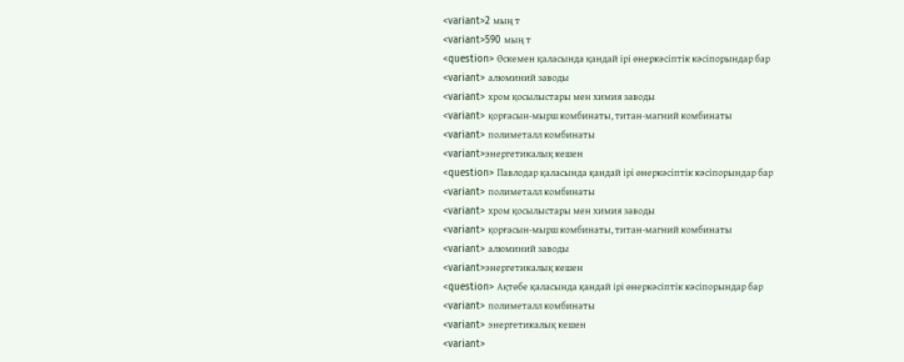<variant>2 мың т
<variant>590 мың т
<question> Өскемен қаласында қандай ірі өнеркәсіптік кәсіпорындар бар
<variant> алюминий заводы
<variant> хром қосылыстары мен химия заводы
<variant> қорғасын-мырш комбинаты, титан-магний комбинаты
<variant> полиметалл комбинаты
<variant>энергетикалық кешен
<question> Павлодар қаласында қандай ірі өнеркәсіптік кәсіпорындар бар
<variant> полиметалл комбинаты
<variant> хром қосылыстары мен химия заводы
<variant> қорғасын-мырш комбинаты, титан-магний комбинаты
<variant> алюминий заводы
<variant>энергетикалық кешен
<question> Ақтөбе қаласында қандай ірі өнеркәсіптік кәсіпорындар бар
<variant> полиметалл комбинаты
<variant> энергетикалық кешен
<variant>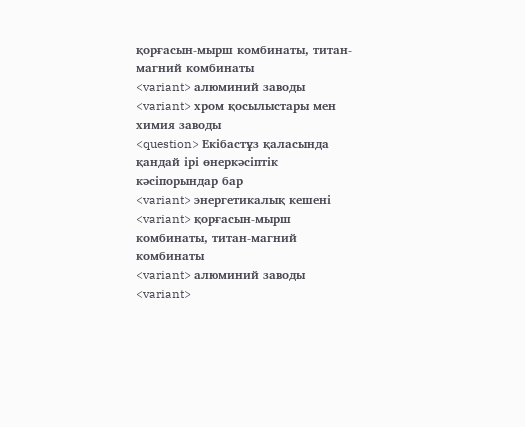қорғасын-мырш комбинаты, титан-магний комбинаты
<variant> алюминий заводы
<variant> хром қосылыстары мен химия заводы
<question> Екібастұз қаласында қандай ірі өнеркәсіптік кәсіпорындар бар
<variant> энергетикалық кешені
<variant> қорғасын-мырш комбинаты, титан-магний комбинаты
<variant> алюминий заводы
<variant>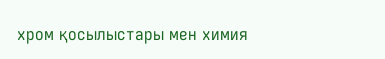хром қосылыстары мен химия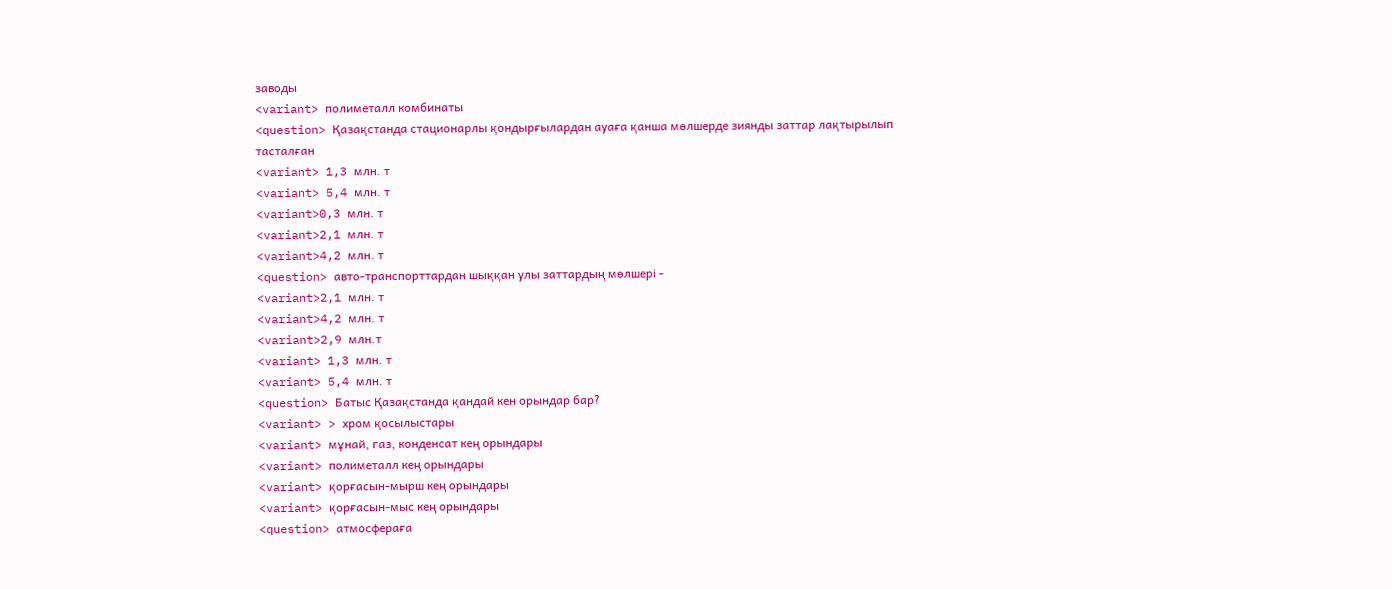заводы
<variant> полиметалл комбинаты
<question> Қазақстанда стационарлы қондырғылардан ауаға қанша мөлшерде зиянды заттар лақтырылып тасталған
<variant> 1,3 млн. т
<variant> 5,4 млн. т
<variant>0,3 млн. т
<variant>2,1 млн. т
<variant>4,2 млн. т
<question> авто-транспорттардан шыққан улы заттардың мөлшері -
<variant>2,1 млн. т
<variant>4,2 млн. т
<variant>2,9 млн.т
<variant> 1,3 млн. т
<variant> 5,4 млн. т
<question> Батыс Қазақстанда қандай кен орындар бар?
<variant> > хром қосылыстары
<variant> мұнай, газ, конденсат кең орындары
<variant> полиметалл кең орындары
<variant> қорғасын-мырш кең орындары
<variant> қорғасын-мыс кең орындары
<question> атмосфераға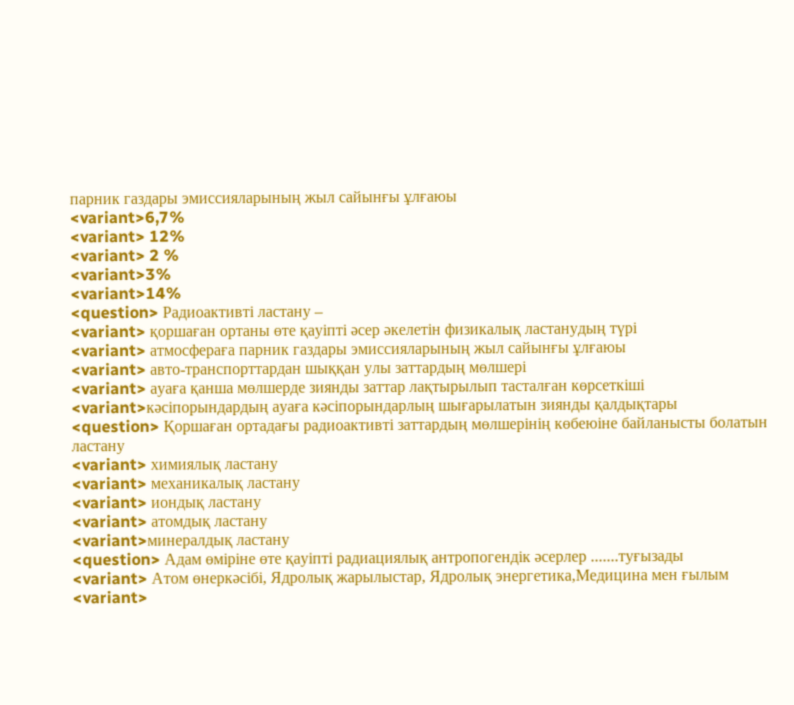парник газдары эмиссияларының жыл сайынғы ұлғаюы
<variant>6,7%
<variant> 12%
<variant> 2 %
<variant>3%
<variant>14%
<question> Радиоактивті ластану –
<variant> қоршаған ортаны өте қауіпті әсер әкелетін физикалық ластанудың түрі
<variant> атмосфераға парник газдары эмиссияларының жыл сайынғы ұлғаюы
<variant> авто-транспорттардан шыққан улы заттардың мөлшері
<variant> ауаға қанша мөлшерде зиянды заттар лақтырылып тасталған көрсеткіші
<variant>кәсіпорындардың ауаға кәсіпорындарлың шығарылатын зиянды қалдықтары
<question> Қоршаған ортадағы радиоактивті заттардың мөлшерінің көбеюіне байланысты болатын ластану
<variant> химиялық ластану
<variant> механикалық ластану
<variant> иондық ластану
<variant> атомдық ластану
<variant>минералдық ластану
<question> Адам өміріне өте қауіпті радиациялық антропогендік әсерлер .......туғызады
<variant> Атом өнеркәсібі, Ядролық жарылыстар, Ядролық энергетика,Медицина мен ғылым
<variant>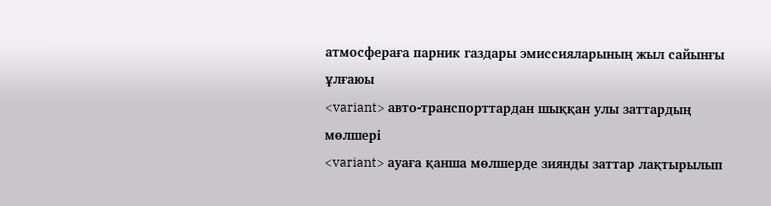атмосфераға парник газдары эмиссияларының жыл сайынғы ұлғаюы
<variant> авто-транспорттардан шыққан улы заттардың мөлшері
<variant> ауаға қанша мөлшерде зиянды заттар лақтырылып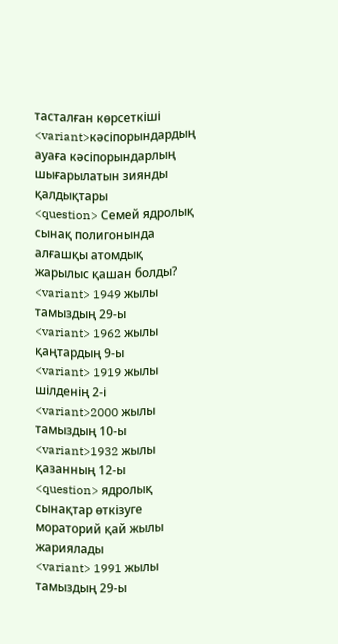тасталған көрсеткіші
<variant>кәсіпорындардың ауаға кәсіпорындарлың шығарылатын зиянды қалдықтары
<question> Семей ядролық сынақ полигонында алғашқы атомдық жарылыс қашан болды?
<variant> 1949 жылы тамыздың 29-ы
<variant> 1962 жылы қаңтардың 9-ы
<variant> 1919 жылы шілденің 2-і
<variant>2000 жылы тамыздың 10-ы
<variant>1932 жылы қазанның 12-ы
<question> ядролық сынақтар өткізуге мораторий қай жылы жариялады
<variant> 1991 жылы тамыздың 29-ы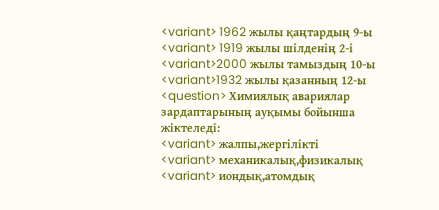<variant> 1962 жылы қаңтардың 9-ы
<variant> 1919 жылы шілденің 2-і
<variant>2000 жылы тамыздың 10-ы
<variant>1932 жылы қазанның 12-ы
<question> Химиялық авариялар зардаптарының ауқымы бойынша жіктеледі:
<variant> жалпы,жергілікті
<variant> механикалық,физикалық
<variant> иондық,атомдық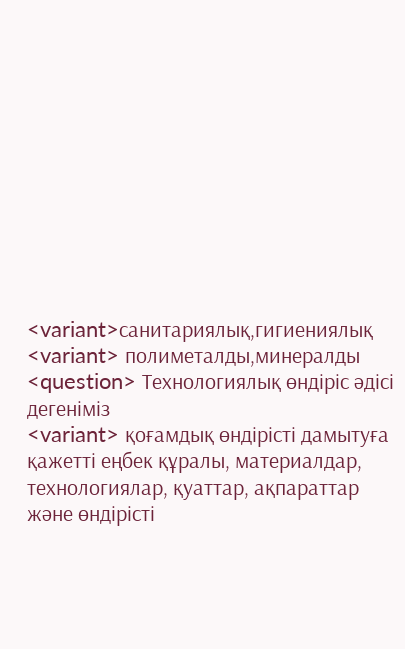<variant>санитариялық,гигиениялық
<variant> полиметалды,минералды
<question> Технологиялық өндіріс әдісі дегеніміз
<variant> қоғамдық өндірісті дамытуға қажетті еңбек құралы, материалдар, технологиялар, қуаттар, ақпараттар және өндірісті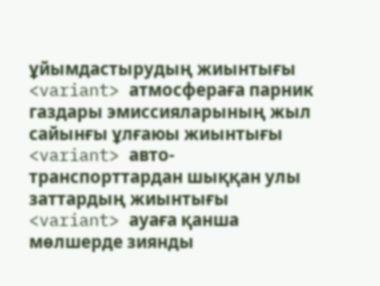ұйымдастырудың жиынтығы
<variant> атмосфераға парник газдары эмиссияларының жыл сайынғы ұлғаюы жиынтығы
<variant> авто-транспорттардан шыққан улы заттардың жиынтығы
<variant> ауаға қанша мөлшерде зиянды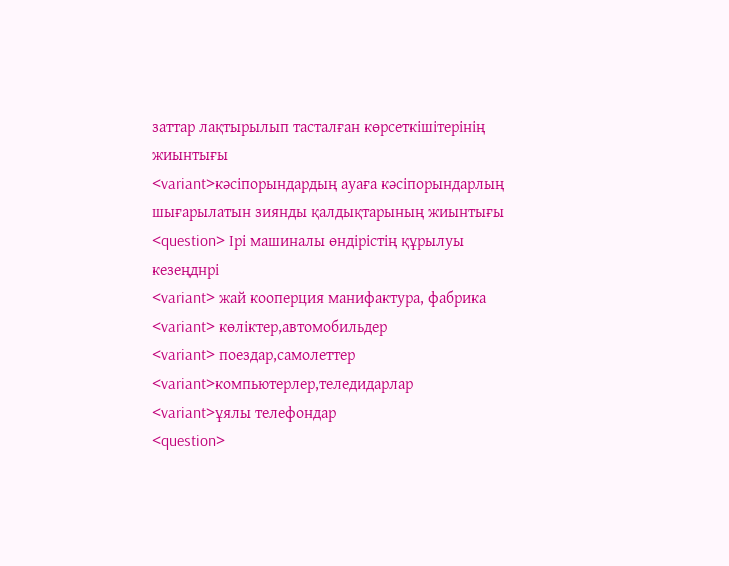заттар лақтырылып тасталған көрсеткішітерінің жиынтығы
<variant>кәсіпорындардың ауаға кәсіпорындарлың шығарылатын зиянды қалдықтарының жиынтығы
<question> Ірі машиналы өндірістің құрылуы кезеңднрі
<variant> жай кооперция манифактура, фабрика
<variant> көліктер,автомобильдер
<variant> поездар,самолеттер
<variant>компьютерлер,теледидарлар
<variant>ұялы телефондар
<question>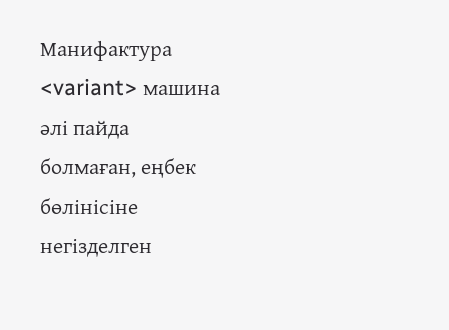Манифактура
<variant> машина әлі пайда болмаған, еңбек бөлінісіне негізделген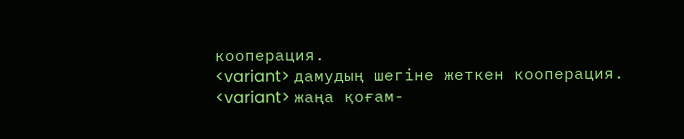кооперация.
<variant> дамудың шегіне жеткен кооперация.
<variant> жаңа қоғам-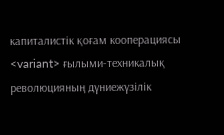капиталистік қоғам кооперациясы
<variant> ғылыми-техникалық революцияның дүниежүзілік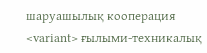шаруашылық кооперация
<variant> ғылыми-техникалық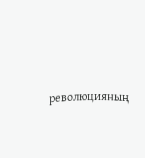революцияның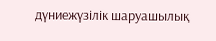дүниежүзілік шаруашылық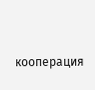кооперация